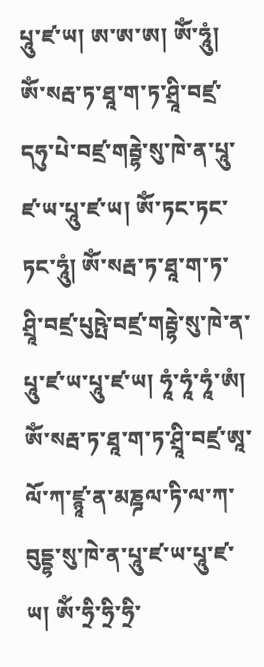པཱུ་ཛ་ཡ། ཨ་ཨ་ཨ། ཨོཾ་ཧཱུཾ། ཨོཾ་སརྦ་ཏ་ཐཱ་ག་ཏ་ཤྲཱི་བཛྲ་དཧུ་པེ་བཛྲ་གརྦྷེ་སུ་ཁེ་ན་པཱུ་ཛ་ཡ་པཱུ་ཛ་ཡ། ཨོཾ་ཏང་ཏང་ཏང་ཧཱུཾ། ཨོཾ་སརྦ་ཏ་ཐཱ་ག་ཏ་ ཤྲཱི་བཛྲ་པུཥྤེ་བཛྲ་གརྦྷེ་སུ་ཁེ་ན་པཱུ་ཛ་ཡ་པཱུ་ཛ་ཡ། ཧཱཾ་ཧཱཾ་ཧཱཾ་ཨཾ། ཨོཾ་སརྦ་ཏ་ཐཱ་ག་ཏ་ཤྲཱི་བཛྲ་ཨཱ་ལོ་ཀ་ཛྙཱ་ན་མཎྜལ་ཏི་ལ་ཀ་བུདྡྷ་སུ་ཁེ་ན་པཱུ་ཛ་ཡ་པཱུ་ཛ་ཡ། ཨོཾ་ཧྲི་ཧྲི་ཧྲི་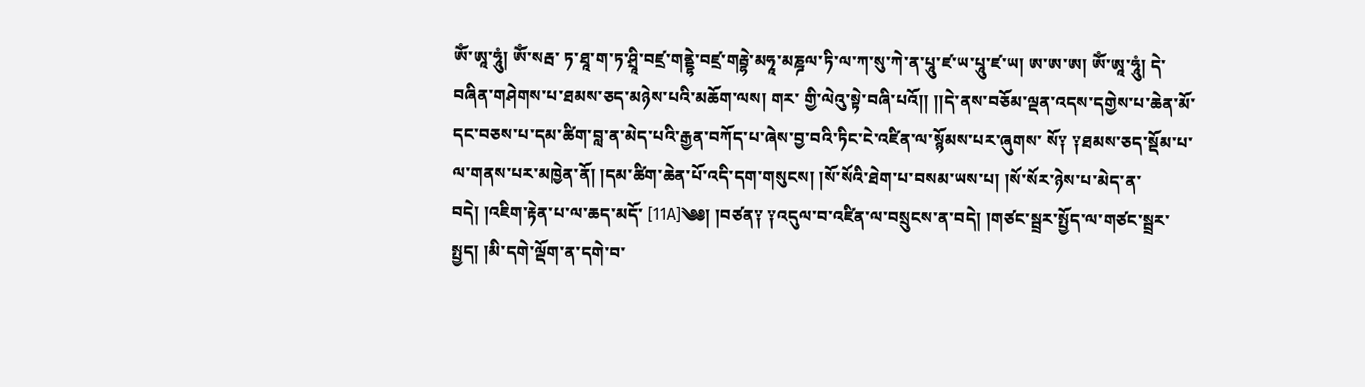ཨོཾ་ཨཱ་ཧཱུཾ། ཨོཾ་སརྦ་ ཏ་ཐཱ་ག་ཏ་ཤྲཱི་བཛྲ་གནྡྷེ་བཛྲ་གརྦྷེ་མཧཱ་མཎྜལ་ཏི་ལ་ཀ་སུ་ཀེ་ན་པཱུ་ཛ་ཡ་པཱུ་ཛ་ཡ། ཨ་ཨ་ཨ། ཨོཾ་ཨཱ་ཧཱུཾ། དེ་བཞིན་གཤེགས་པ་ཐམས་ཅད་མཉེས་པའི་མཆོག་ལས། གར་ གྱི་ལེའུ་སྟེ་བཞི་པའོ།། །།དེ་ནས་བཅོམ་ལྡན་འདས་དགྱེས་པ་ཆེན་མོ་དང་བཅས་པ་དམ་ཚིག་བླ་ན་མེད་པའི་རྒྱན་བཀོད་པ་ཞེས་བྱ་བའི་ཏིང་ངེ་འཛིན་ལ་སྙོམས་པར་ཞུགས་ སོ༑ ༑ཐམས་ཅད་སྡོམ་པ་ལ་གནས་པར་མཁྱེན་ནོ། །དམ་ཚིག་ཆེན་པོ་འདི་དག་གསུངས། །སོ་སོའི་ཐེག་པ་བསམ་ཡས་པ། །སོ་སོར་ཉེས་པ་མེད་ན་བདེ། །འཇིག་རྟེན་པ་ལ་ཆད་མདོ་ [11A]༄༅། །བཙན༑ ༑འདུལ་བ་འཛིན་ལ་བསྲུངས་ན་བདེ། །གཙང་སྦྲར་སྤྱོད་ལ་གཙང་སྦྲར་སྤྱད། །མི་དགེ་ལྡོག་ན་དགེ་བ་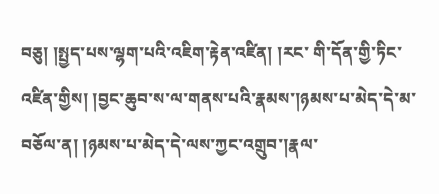བཅུ། །སྤྱད་པས་ལྷག་པའི་འཇིག་རྟེན་འཛིན། །རང་ གི་དོན་གྱི་ཏིང་འཛིན་གྱིས། །བྱང་ཆུབ་ས་ལ་གནས་པའི་རྣམས་།ཉམས་པ་མེད་དེ་མ་བཅོལ་ན། །ཉམས་པ་མེད་དེ་ལས་ཀྱང་འགྲུབ་།རྣལ་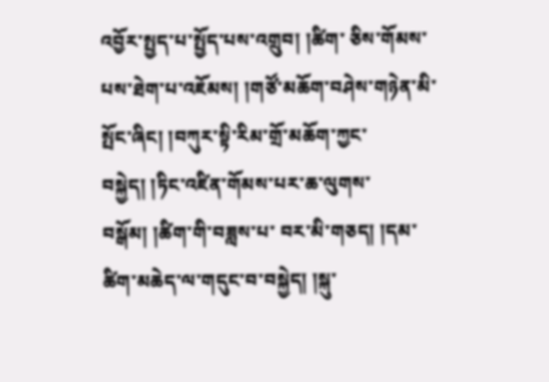འབྱོར་སྤྱད་པ་སྤྱོད་པས་འགྲུབ། །ཚིག་ ཅིས་གོམས་པས་ཐེག་པ་འཇོམས། །གཙོ་མཆོག་བཤེས་གཉེན་མི་སྤོང་ཞིང། །བཀུར་སྟི་རིམ་གྲོ་མཆོག་ཀྱང་བསྐྱེད། །ཏིང་འཛིན་གོམས་པར་ཆ་ལུགས་བསྒོམ། །ཚིག་གི་བཟླས་པ་ བར་མི་གཅད། །དམ་ཚིག་མཆེད་ལ་གདུང་བ་བསྐྱེད། །སྐུ་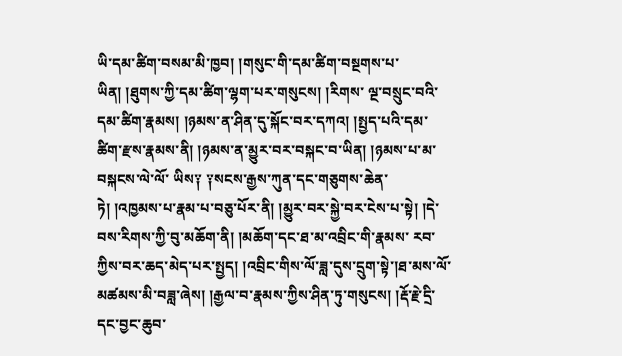ཡི་དམ་ཚིག་བསམ་མི་ཁྱབ། །གསུང་གི་དམ་ཚིག་བསྔགས་པ་ཡིན། །ཐུགས་ཀྱི་དམ་ཚིག་ལྷག་པར་གསུངས། །རིགས་ ལྔ་བསྲུང་བའི་དམ་ཚིག་རྣམས། །ཉམས་ན་ཤིན་དུ་སྐོང་བར་དཀའ། །སྤྱད་པའི་དམ་ཚིག་རྫས་རྣམས་ནི། །ཉམས་ན་མྱུར་བར་བསྐང་བ་ཡིན། །ཉམས་པ་མ་བསྐངས་ལེ་ལོ་ ཡིས༑ ༑སངས་རྒྱས་ཀུན་དང་གཅུགས་ཆེན་ཏེ། །འཁྱམས་པ་རྣམ་པ་བཅུ་པོར་ནི། །མྱུར་བར་སྐྱེ་བར་ངེས་པ་སྟེ། །དེ་བས་རིགས་ཀྱི་བུ་མཆོག་ནི། །མཆོག་དང་ཐ་མ་འབྲིང་གི་རྣམས་ རབ་ཀྱིས་བར་ཆད་མེད་པར་སྤྱད། །འབྲིང་གིས་ལོ་ཟླ་དུས་དྲུག་སྟེ་།ཐ་མས་ལོ་མཚམས་མི་བཟླ་ཞེས། །རྒྱལ་བ་རྣམས་ཀྱིས་ཤིན་ཏུ་གསུངས། །རྡོ་རྗེ་དྲི་དང་བྱང་ཆུབ་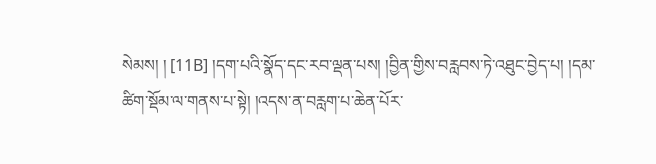སེམས། ། [11B] །དག་པའི་སྣོད་དང་རབ་ལྡན་པས། །བྱིན་གྱིས་བརླབས་ཏེ་འཐུང་བྱེད་པ། །དམ་ཚིག་སྡོམ་ལ་གནས་པ་སྟེ། །འདས་ན་བརླག་པ་ཆེན་པོར་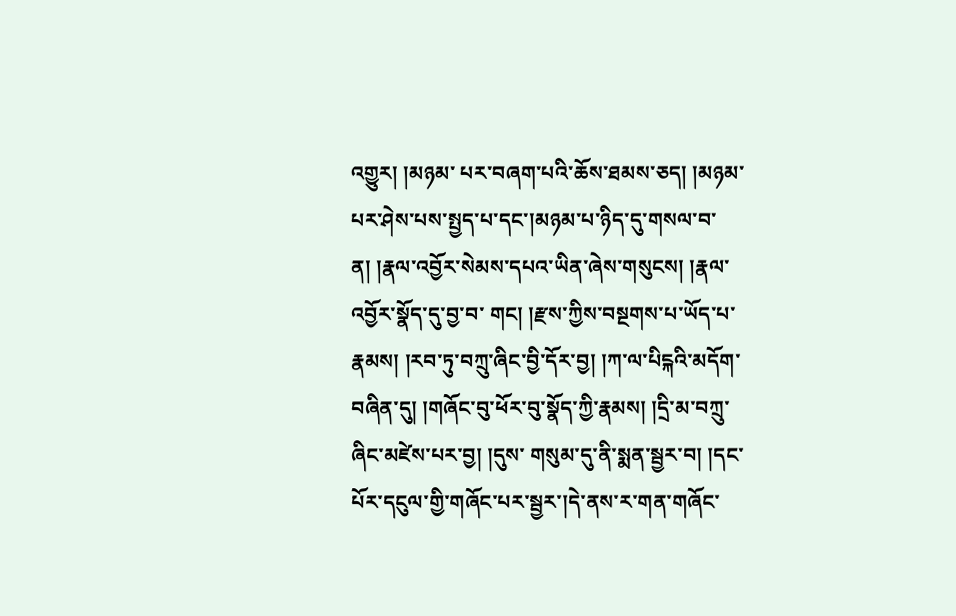འགྱུར། །མཉམ་ པར་བཞག་པའི་ཆོས་ཐམས་ཅད། །མཉམ་པར་ཤེས་པས་སྤྱད་པ་དང་།མཉམ་པ་ཉིད་དུ་གསལ་བ་ན། །རྣལ་འབྱོར་སེམས་དཔའ་ཡིན་ཞེས་གསུངས། །རྣལ་འབྱོར་སྣོད་དུ་བྱ་བ་ གང། །རྫས་ཀྱིས་བསྔགས་པ་ཡོད་པ་རྣམས། །རབ་ཏུ་བཀྲུ་ཞིང་བྱི་དོར་བྱ། །ཀ་ལ་པིངྐའི་མདོག་བཞིན་དུ། །གཞོང་བུ་ཕོར་བུ་སྣོད་ཀྱི་རྣམས། །དྲི་མ་བཀྲུ་ཞིང་མཛེས་པར་བྱ། །དུས་ གསུམ་དུ་ནི་སྨན་སྦྱར་བ། །དང་པོར་དངུལ་གྱི་གཞོང་པར་སྦྱར་།དེ་ནས་ར་གན་གཞོང་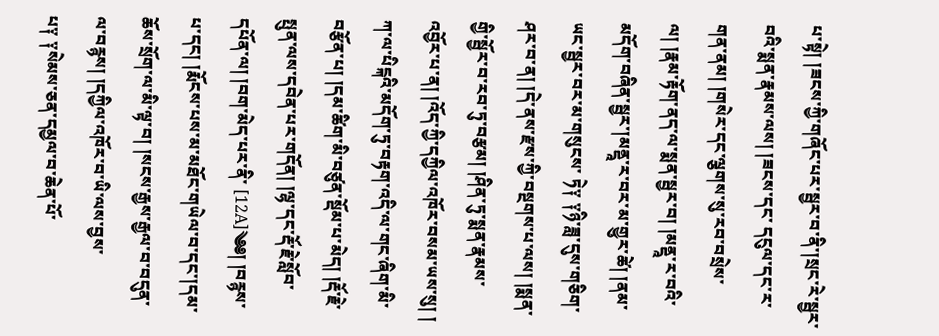པ་སྟེ། །ཟངས་ཀྱི་གཞོང་པར་སྦྱར་བ་ནི་།སྲང་རེ་སྦྱར་བའི་སྨན་རྣམས་ལས། །ཟངས་དང་ དངུལ་དང་ར་གན་ནམ། །གསེར་དང་ལྕགས་སུ་རབ་བསྲེས་ལ། །རྣམ་རྟོག་ནད་ལ་སྨན་སྦྱར་བ། །མནྡཱ་ར་བའི་མདོག་བཞིན་སྦྱར་།མནྡཱ་ར་བར་མ་གྱུར་ཚེ། །ནམ་ཡང་སྦྱར་བར་མ་གསུངས་ ཏེ༑ ༑ཉི་ཟླ་དུས་གཅིག་ཤར་བ་ན། །དེ་ནས་རྫས་ཀྱི་བསྔགས་པ་ལས། །སྨན་གྱི་སྦྱོར་བ་རབ་ཏུ་བརྩམ། །ཤིན་ཏུ་སྨན་རྣམས་འབྱོར་པ་ན། །འོད་ཀྱི་དཀྱིལ་འཁོར་བསམ་ཡས་སུ། ། ཀ་ལ་པིངྐའི་མདོག་ཏུ་བརྟག་འདི་ལ་གང་ཞིག་མི་བརྩོན་པ། །དམ་ཚིག་མི་བཙུན་སྡོམ་པ་མེད། །རྡོ་རྗེ་སྤུན་ལས་དབེན་པར་གདོན། །ལྷ་དང་རྡོ་རྗེ་སློབ་དཔོན་ལ། །བག་མེད་པར་ནི་ [12A]༄༅། །བརྙས་པ་དང། །རྨོངས་པས་མ་མཐོང་གཡེལ་བ་དང་།དམ་ཆོས་སྲོག་ལ་མི་ལྟ་བ། །སངས་རྒྱས་རྒྱལ་བ་བདུན་ལ་བརྙས། །དཀྱིལ་འཁོར་བ་ཡི་ལས་བྱས་ པ༑ ༑སེམས་ཅན་དམྱལ་བ་ཆེན་པོ་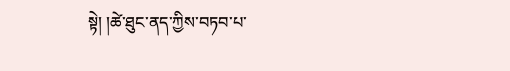སྟེ། །ཚེ་ཐུང་ནད་ཀྱིས་བཏབ་པ་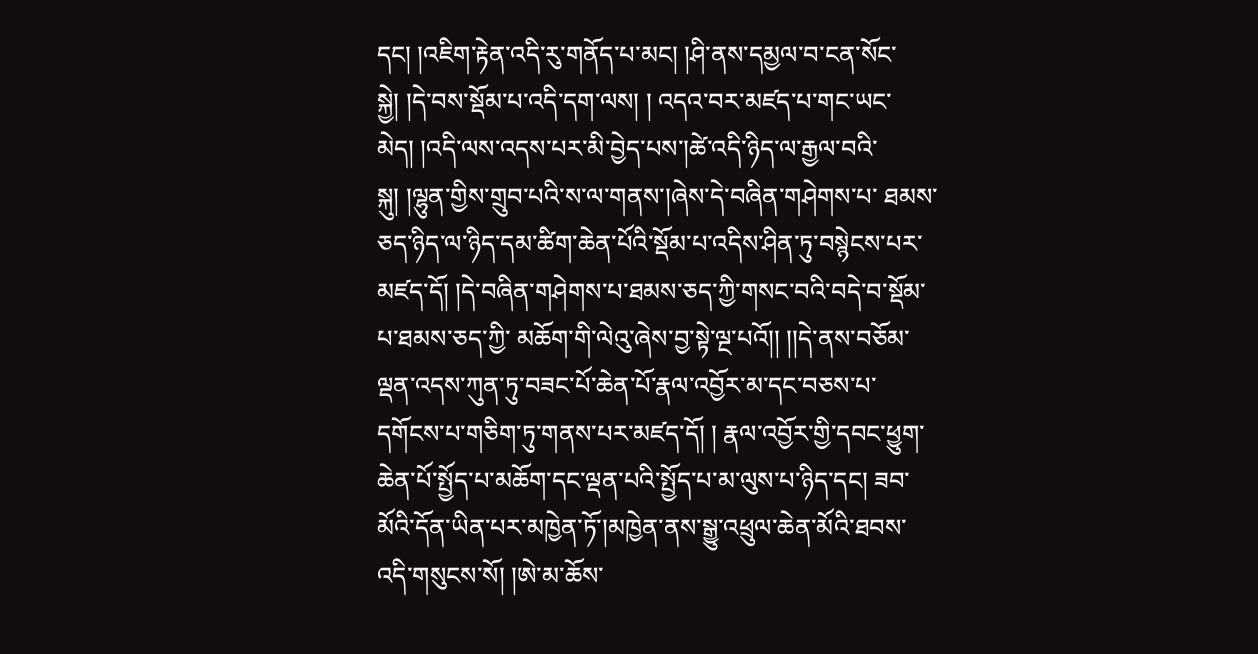དང། །འཇིག་རྟེན་འདི་རུ་གནོད་པ་མང། །ཤི་ནས་དམྱལ་བ་ངན་སོང་སྐྱེ། །དེ་བས་སྡོམ་པ་འདི་དག་ལས། ། འདའ་བར་མཛད་པ་གང་ཡང་མེད། །འདི་ལས་འདས་པར་མི་བྱེད་པས་།ཚེ་འདི་ཉིད་ལ་རྒྱལ་བའི་སྐུ། །ལྷུན་གྱིས་གྲུབ་པའི་ས་ལ་གནས་།ཞེས་དེ་བཞིན་གཤེགས་པ་ ཐམས་ཅད་ཉིད་ལ་ཉིད་དམ་ཚིག་ཆེན་པོའི་སྡོམ་པ་འདིས་ཤིན་ཏུ་བསྙེངས་པར་མཛད་དོ། །དེ་བཞིན་གཤེགས་པ་ཐམས་ཅད་ཀྱི་གསང་བའི་བདེ་བ་སྡོམ་པ་ཐམས་ཅད་ཀྱི་ མཆོག་གི་ལེའུ་ཞེས་བྱ་སྟེ་ལྔ་པའོ།། །།དེ་ནས་བཅོམ་ལྡན་འདས་ཀུན་ཏུ་བཟང་པོ་ཆེན་པོ་རྣལ་འབྱོར་མ་དང་བཅས་པ་དགོངས་པ་གཅིག་ཏུ་གནས་པར་མཛད་དོ། ། རྣལ་འབྱོར་གྱི་དབང་ཕྱུག་ཆེན་པོ་སྤྱོད་པ་མཆོག་དང་ལྡན་པའི་སྤྱོད་པ་མ་ལུས་པ་ཉིད་དང། ཟབ་མོའི་དོན་ཡིན་པར་མཁྱེན་ཏོ་།མཁྱེན་ནས་སྒྱུ་འཕྲུལ་ཆེན་མོའི་ཐབས་ འདི་གསུངས་སོ། །ཨེ་མ་ཆོས་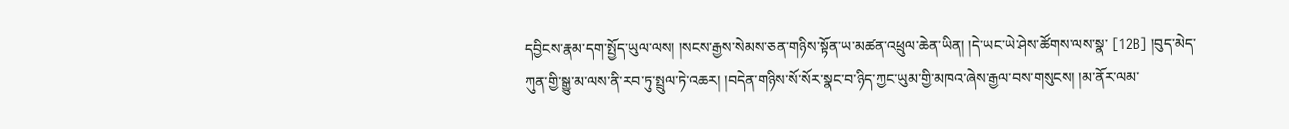དབྱིངས་རྣམ་དག་སྤྱོད་ཡུལ་ལས། །སངས་རྒྱས་སེམས་ཅན་གཉིས་སྟོན་ཡ་མཚན་འཕྲུལ་ཆེན་ཡིན། །དེ་ཡང་ཡེ་ཤེས་ཚོགས་ལས་སྣ་ [12B] །བུད་མེད་ཀུན་གྱི་སྒྱུ་མ་ལས་ནི་རབ་ཏུ་སྤྲུལ་ཏེ་འཆར། །བདེན་གཉིས་སོ་སོར་སྣང་བ་ཉིད་ཀྱང་ཡུམ་གྱི་མཁའ་ཞེས་རྒྱལ་བས་གསུངས། །མ་ནོར་ལམ་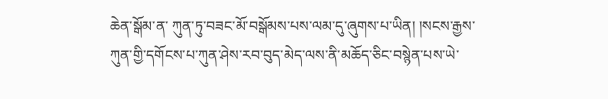ཆེན་སྒོམ་ན་ ཀུན་ཏུ་བཟང་མོ་བསྒོམས་པས་ལམ་དུ་ཞུགས་པ་ཡིན། །སངས་རྒྱས་ཀུན་གྱི་དགོངས་པ་ཀུན་ཤེས་རབ་བུད་མེད་ལས་ནི་མཆོད་ཅིང་བསྙེན་པས་ཡེ་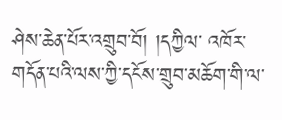ཤེས་ཆེན་པོར་འགྲུབ་བོ། །དཀྱིལ་ འཁོར་གདོན་པའི་ལས་ཀྱི་དངོས་གྲུབ་མཆོག་གི་ལ་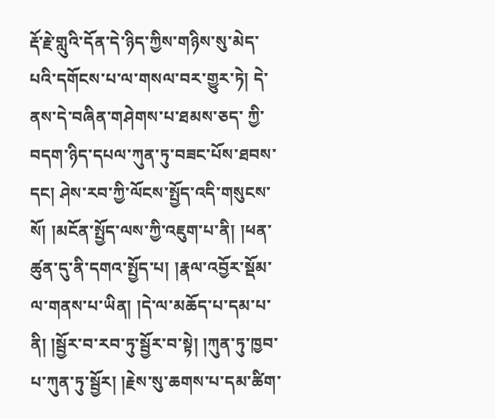རྡོ་རྗེ་གླུའི་དོན་དེ་ཉིད་ཀྱིས་གཉིས་སུ་མེད་པའི་དགོངས་པ་ལ་གསལ་བར་གྱུར་ཏེ། དེ་ནས་དེ་བཞིན་གཤེགས་པ་ཐམས་ཅད་ ཀྱི་བདག་ཉིད་དཔལ་ཀུན་ཏུ་བཟང་པོས་ཐབས་དང། ཤེས་རབ་ཀྱི་ལོངས་སྤྱོད་འདི་གསུངས་སོ། །མངོན་སྤྱོད་ལས་ཀྱི་འཇུག་པ་ནི། །ཕན་ཚུན་དུ་ནི་དགའ་སྤྱོད་པ། །རྣལ་འབྱོར་སྡོམ་ ལ་གནས་པ་ཡིན། །དེ་ལ་མཆོད་པ་དམ་པ་ནི། །སྦྱོར་བ་རབ་ཏུ་སྦྱོར་བ་སྟེ། །ཀུན་ཏུ་ཁྱབ་པ་ཀུན་ཏུ་སྦྱོར། །རྗེས་སུ་ཆགས་པ་དམ་ཚིག་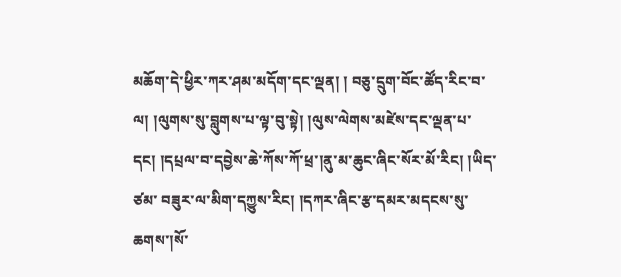མཆོག་དེ་ཕྱིར་ཀར་ཤམ་མདོག་དང་ལྡན། ། བཅུ་དྲུག་བོང་ཚོད་རིང་བ་ལ། །ལུགས་སུ་བླུགས་པ་ལྟ་བུ་སྟེ། །ལུས་ལེགས་མཛེས་དང་ལྡན་པ་དང། །དཔྲལ་བ་དབྱེས་ཆེ་ཀོས་ཀོ་ཕྲ་།ནུ་མ་ཆུང་ཞིང་སོར་མོ་རིང། །ཡིད་ཙམ་ བཟུར་ལ་མིག་དཀྱུས་རིང། །དཀར་ཞིང་རྩ་དམར་མདངས་སུ་ཆགས་།སོ་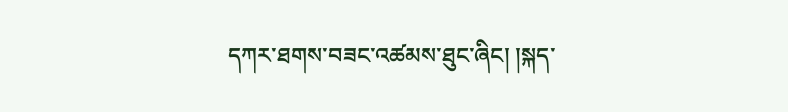དཀར་ཐགས་བཟང་འཚམས་ཐུང་ཞིང། །སྐད་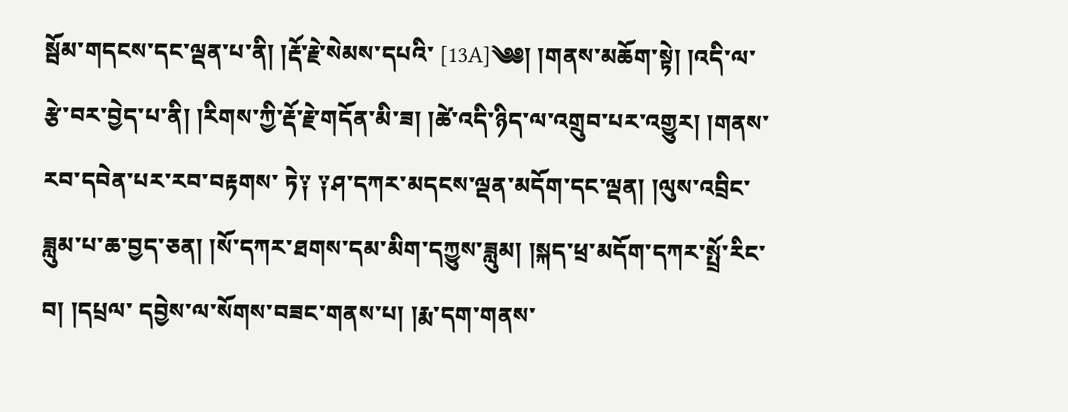སྦོམ་གདངས་དང་ལྡན་པ་ནི། །རྡོ་རྗེ་སེམས་དཔའི་ [13A]༄༅། །གནས་མཆོག་སྟེ། །འདི་ལ་རྩེ་བར་བྱེད་པ་ནི། །རིགས་ཀྱི་རྡོ་རྗེ་གདོན་མི་ཟ། །ཚེ་འདི་ཉིད་ལ་འགྲུབ་པར་འགྱུར། །གནས་རབ་དབེན་པར་རབ་བརྟགས་ ཏེ༑ ༑ཤ་དཀར་མདངས་ལྡན་མདོག་དང་ལྡན། །ལུས་འབྲིང་ཟླུམ་པ་ཆ་བྱད་ཅན། །སོ་དཀར་ཐགས་དམ་མིག་དཀྱུས་ཟླུམ། །སྐད་ཕྲ་མདོག་དཀར་སྤྲོ་རིང་བ། །དཔྲལ་ དབྱེས་ལ་སོགས་བཟང་གནས་པ། །རྨ་དག་གནས་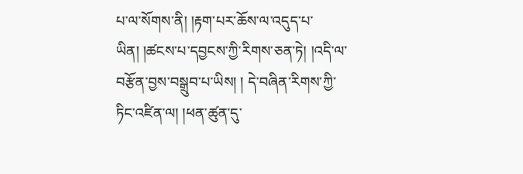པ་ལ་སོགས་ནི། །རྟག་པར་ཆོས་ལ་འདུད་པ་ཡིན། །ཚངས་པ་དབྱངས་ཀྱི་རིགས་ཅན་ཏེ། །འདི་ལ་བརྩོན་བྱས་བསྒྲུབ་པ་ཡིས། ། དེ་བཞིན་རིགས་ཀྱི་ཏིང་འཛིན་ལ། །ཕན་ཚུན་དུ་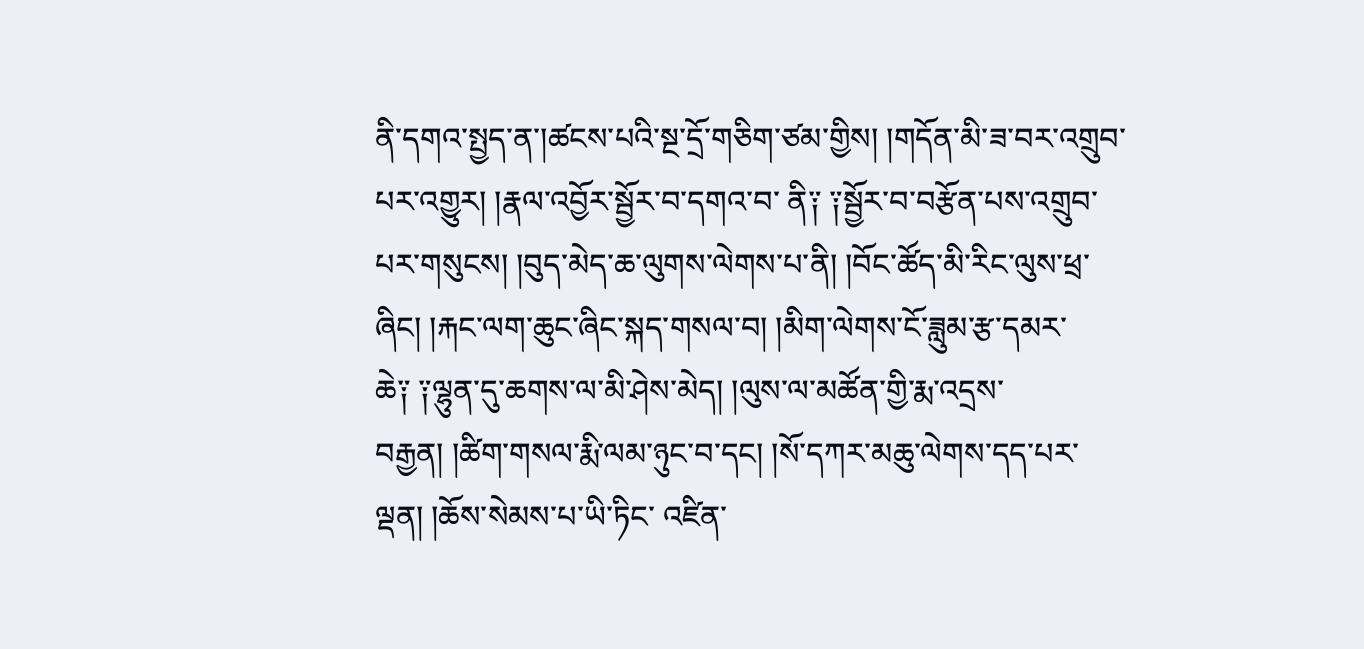ནི་དགའ་སྤྱད་ན་།ཚངས་པའི་སྔ་དྲོ་གཅིག་ཙམ་གྱིས། །གདོན་མི་ཟ་བར་འགྲུབ་པར་འགྱུར། །རྣལ་འབྱོར་སྦྱོར་བ་དགའ་བ་ ནི༑ ༑སྦྱོར་བ་བརྩོན་པས་འགྲུབ་པར་གསུངས། །བུད་མེད་ཆ་ལུགས་ལེགས་པ་ནི། །བོང་ཚོད་མི་རིང་ལུས་ཕྲ་ཞིང། །རྐང་ལག་ཆུང་ཞིང་སྐད་གསལ་བ། །མིག་ལེགས་ངོ་ཟླུམ་རྩ་དམར་ ཆེ༑ ༑ལྷུན་དུ་ཆགས་ལ་མི་ཤེས་མེད། །ལུས་ལ་མཚོན་གྱི་རྨ་འདྲས་བརྒྱན། །ཚིག་གསལ་རྨི་ལམ་ཉུང་བ་དང། །སོ་དཀར་མཆུ་ལེགས་དད་པར་ལྡན། །ཆོས་སེམས་པ་ཡི་ཏིང་ འཛིན་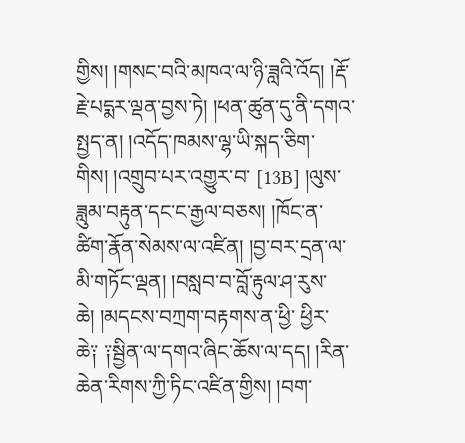གྱིས། །གསང་བའི་མཁའ་ལ་ཉི་ཟླའི་འོད། །རྡོ་རྗེ་པདྨར་ལྡན་བྱས་ཏེ། །ཕན་ཚུན་དུ་ནི་དགའ་སྤྱད་ན། །འདོད་ཁམས་ལྷ་ཡི་སྐད་ཅིག་གིས། །འགྲུབ་པར་འགྱུར་བ་ [13B] །ལུས་ཟླུམ་བརྟུན་དང་ང་རྒྱལ་བཅས། །ཁོང་ན་ཚིག་རྣོན་སེམས་ལ་འཛིན། །བྱ་བར་དྲན་ལ་མི་གཏོང་ལྡན། །བསླབ་བ་བློ་རྟུལ་ཤ་རུས་ཆེ། །མདངས་བཀྲག་བརྟགས་ན་ཕྱི་ ཕྱིར་ཆེ༑ ༑སྦྱིན་ལ་དགའ་ཞིང་ཆོས་ལ་དད། །རིན་ཆེན་རིགས་ཀྱི་ཏིང་འཛིན་གྱིས། །བག་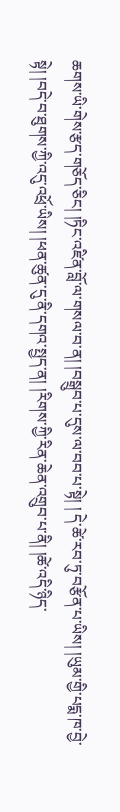ཆགས་ཡི་གེས་རྩད་གཅོད་ཅིང། །ཏིང་འཛིན་བློ་ལ་གསལ་བ་ན། །བསྒྲུབ་པ་དུས་ལ་བབ་པ་སྟེ། ། དེ་ཚེ་རབ་ཏུ་བརྩོན་པ་ཡིས། །ཡུམ་གྱི་པདྨ་ཁ་བྱེ་སྟེ། །བདེ་བ་ཐུགས་ཀྱི་འདུ་འཕྲོ་ཡིས། །ཕན་ཚུན་དུ་ནི་དགའ་སྤྱད་ན། །རིགས་ཀྱི་རིན་ཆེན་འགྲུབ་པ་ནི། །ཚེ་འདི་ཉིད་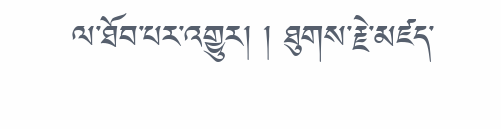ལ་ཐོབ་པར་འགྱུར། ། ཐུགས་རྗེ་མཛད་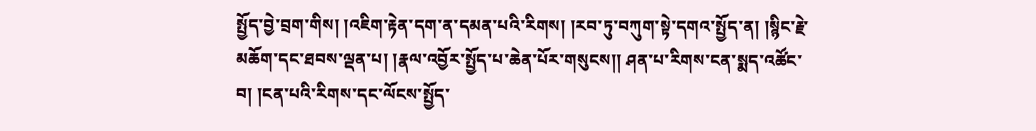སྤྱོད་བྱེ་བྲག་གིས། །འཇིག་རྟེན་དག་ན་དམན་པའི་རིགས། །རབ་ཏུ་བཀུག་སྟེ་དགའ་སྤྱོད་ན། །སྙིང་རྗེ་མཆོག་དང་ཐབས་ལྡན་པ། །རྣལ་འབྱོར་སྤྱོད་པ་ཆེན་པོར་གསུངས།། ཤན་པ་རིགས་ངན་སྨད་འཚོང་བ། །ངན་པའི་རིགས་དང་ལོངས་སྤྱོད་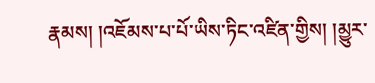རྣམས། །འཇོམས་པ་པོ་ཡིས་ཏིང་འཛིན་གྱིས། །མྱུར་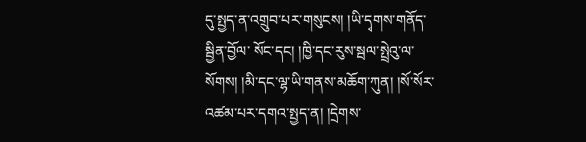དུ་སྤྱད་ན་འགྲུབ་པར་གསུངས། །ཡི་དྭགས་གནོད་སྦྱིན་བྱོལ་ སོང་དང། །ཁྱི་དང་རུས་སྦལ་སྤྲེའུ་ལ་སོགས། །མི་དང་ལྷ་ཡི་གནས་མཆོག་ཀུན། །སོ་སོར་འཚམ་པར་དགའ་སྤྱད་ན། །དྲེགས་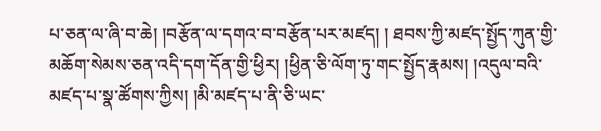པ་ཅན་ལ་ཞི་བ་ཆེ། །བརྩོན་ལ་དགའ་བ་བརྩོན་པར་མཛད། ། ཐབས་ཀྱི་མཛད་སྤྱོད་ཀུན་གྱི་མཆོག་སེམས་ཅན་འདི་དག་དོན་གྱི་ཕྱིར། །ཕྱིན་ཅི་ལོག་ཏུ་གང་སྤྱོད་རྣམས། །འདུལ་བའི་མཛད་པ་སྣ་ཚོགས་ཀྱིས། །མི་མཛད་པ་ནི་ཅི་ཡང་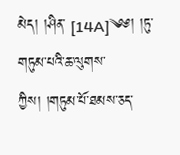མེད། །ཤིན་ [14A]༄༅། །ཏུ་གཏུམ་པའི་ཆ་ལུགས་ཀྱིས། །གཏུམ་པོ་ཐམས་ཅད་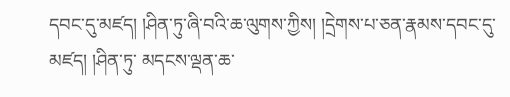དབང་དུ་མཛད། །ཤིན་ཏུ་ཞི་བའི་ཆ་ལུགས་ཀྱིས། །དྲེགས་པ་ཅན་རྣམས་དབང་དུ་མཛད། །ཤིན་ཏུ་ མདངས་ལྡན་ཆ་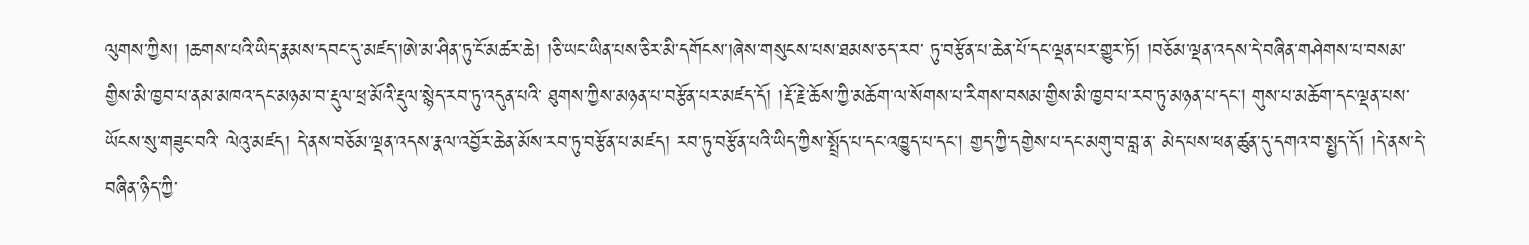ལུགས་ཀྱིས། །ཆགས་པའི་ཡིད་རྣམས་དབང་དུ་མཛད་།ཨེ་མ་ཤིན་ཏུ་ངོ་མཚར་ཆེ། །ཅི་ཡང་ཡིན་པས་ཅིར་མི་དགོངས་།ཞེས་གསུངས་པས་ཐམས་ཅད་རབ་ ཏུ་བརྩོན་པ་ཆེན་པོ་དང་ལྡན་པར་གྱུར་ཏོ། །བཅོམ་ལྡན་འདས་དེ་བཞིན་གཤེགས་པ་བསམ་གྱིས་མི་ཁྱབ་པ་ནམ་མཁའ་དང་མཉམ་བ་རྡུལ་ཕྲ་མོའི་རྡུལ་སྙེད་རབ་ཏུ་འདུན་པའི་ ཐུགས་ཀྱིས་མཉན་པ་བརྩོན་པར་མཛད་དོ། །རྡོ་རྗེ་ཆོས་ཀྱི་མཆོག་ལ་སོགས་པ་རིགས་བསམ་གྱིས་མི་ཁྱབ་པ་རབ་ཏུ་མཉན་པ་དང། གུས་པ་མཆོག་དང་ལྡན་པས་ཡོངས་སུ་གཟུང་བའི་ ལེའུ་མཛད། དེ་ནས་བཅོམ་ལྡན་འདས་རྣལ་འབྱོར་ཆེན་མོས་རབ་ཏུ་བརྩོན་པ་མཛད། རབ་ཏུ་བརྩོན་པའི་ཡིད་ཀྱིས་སྤྲོད་པ་དང་འཁྱུད་པ་དང། གྱད་ཀྱི་དགྱེས་པ་དང་མགུ་བ་བླ་ན་ མེད་པས་ཕན་ཚུན་དུ་དགའ་བ་སྤྱད་དོ། །དེ་ནས་དེ་བཞིན་ཉིད་ཀྱི་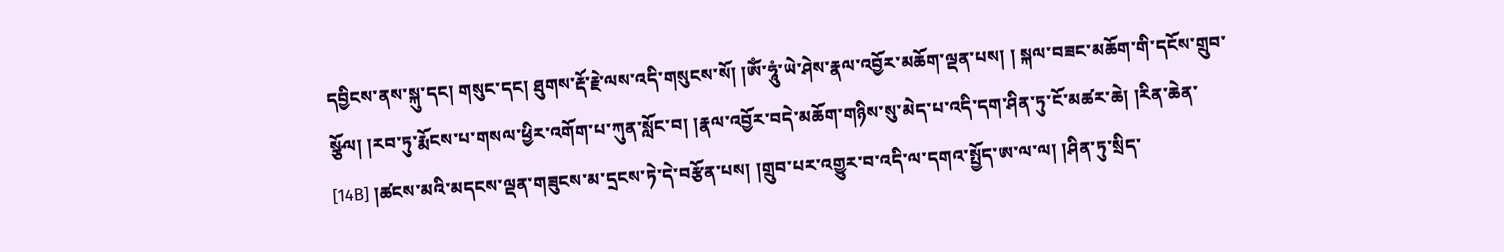དབྱིངས་ནས་སྐུ་དང། གསུང་དང། ཐུགས་རྡོ་རྗེ་ལས་འདི་གསུངས་སོ། །ཨོཾ་ཧཱུཾ་ཡེ་ཤེས་རྣལ་འབྱོར་མཆོག་ལྡན་པས། ། སྐལ་བཟང་མཆོག་གི་དངོས་གྲུབ་སྩོལ། །རབ་ཏུ་རྨོངས་པ་གསལ་ཕྱིར་འགོག་པ་ཀུན་སློང་བ། །རྣལ་འབྱོར་བདེ་མཆོག་གཉིས་སུ་མེད་པ་འདི་དག་ཤིན་ཏུ་ངོ་མཚར་ཆེ། །རིན་ཆེན་ [14B] །ཚངས་མའི་མདངས་ལྡན་གཟུངས་མ་དྲངས་ཏེ་དེ་བརྩོན་པས། །གྲུབ་པར་འགྱུར་བ་འདི་ལ་དགའ་སྤྱོད་ཨ་ལ་ལ། །ཤིན་ཏུ་སྲིད་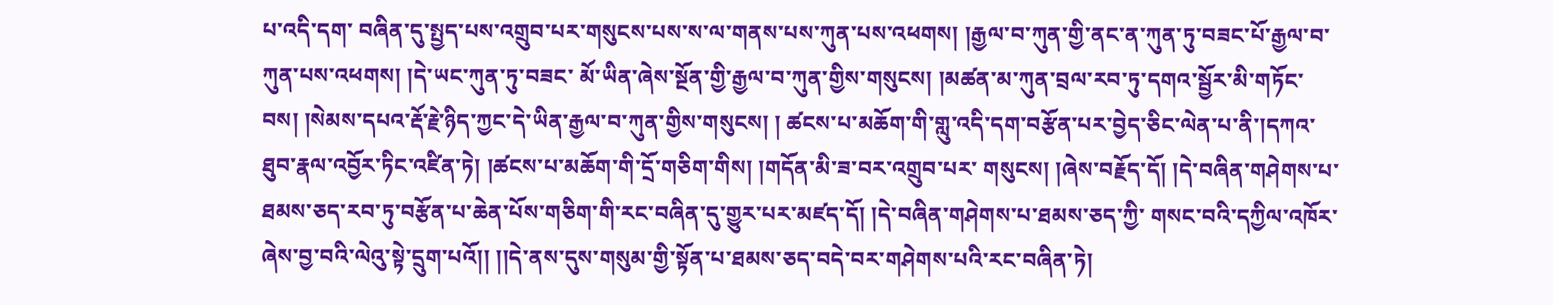པ་འདི་དག་ བཞིན་དུ་སྤྱད་པས་འགྲུབ་པར་གསུངས་པས་ས་ལ་གནས་པས་ཀུན་པས་འཕགས། །རྒྱལ་བ་ཀུན་གྱི་ནང་ན་ཀུན་ཏུ་བཟང་པོ་རྒྱལ་བ་ཀུན་པས་འཕགས། །དེ་ཡང་ཀུན་ཏུ་བཟང་ མོ་ཡིན་ཞེས་སྔོན་གྱི་རྒྱལ་བ་ཀུན་གྱིས་གསུངས། །མཚན་མ་ཀུན་བྲལ་རབ་ཏུ་དགའ་སྦྱོར་མི་གཏོང་བས། །སེམས་དཔའ་རྡོ་རྗེ་ཉིད་ཀྱང་དེ་ཡིན་རྒྱལ་བ་ཀུན་གྱིས་གསུངས། ། ཚངས་པ་མཆོག་གི་གླུ་འདི་དག་བརྩོན་པར་བྱེད་ཅིང་ལེན་པ་ནི་།དཀའ་ཐུབ་རྣལ་འབྱོར་ཏིང་འཛིན་ཏེ། །ཚངས་པ་མཆོག་གི་དྲོ་གཅིག་གིས། །གདོན་མི་ཟ་བར་འགྲུབ་པར་ གསུངས། །ཞེས་བརྗོད་དོ། །དེ་བཞིན་གཤེགས་པ་ཐམས་ཅད་རབ་ཏུ་བརྩོན་པ་ཆེན་པོས་གཅིག་གི་རང་བཞིན་དུ་གྱུར་པར་མཛད་དོ། །དེ་བཞིན་གཤེགས་པ་ཐམས་ཅད་ཀྱི་ གསང་བའི་དཀྱིལ་འཁོར་ཞེས་བྱ་བའི་ལེའུ་སྟེ་དྲུག་པའོ།། །།དེ་ནས་དུས་གསུམ་གྱི་སྟོན་པ་ཐམས་ཅད་བདེ་བར་གཤེགས་པའི་རང་བཞིན་ཏེ།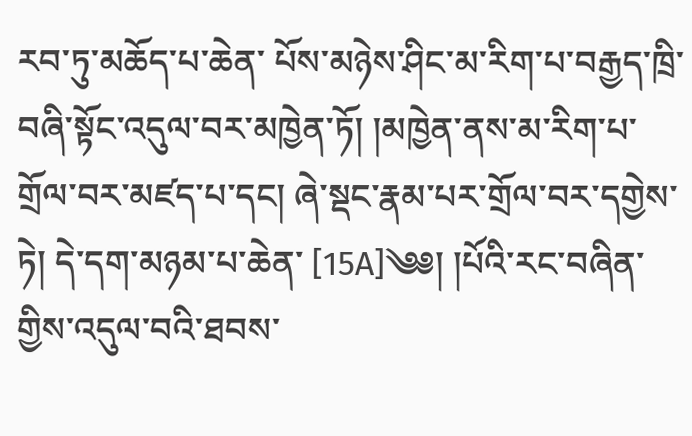རབ་ཏུ་མཆོད་པ་ཆེན་ པོས་མཉེས་ཤིང་མ་རིག་པ་བརྒྱད་ཁྲི་བཞི་སྟོང་འདུལ་བར་མཁྱེན་ཏོ། །མཁྱེན་ནས་མ་རིག་པ་གྲོལ་བར་མཛད་པ་དང། ཞེ་སྡང་རྣམ་པར་གྲོལ་བར་དགྱེས་ཏེ། དེ་དག་མཉམ་པ་ཆེན་ [15A]༄༅། །པོའི་རང་བཞིན་གྱིས་འདུལ་བའི་ཐབས་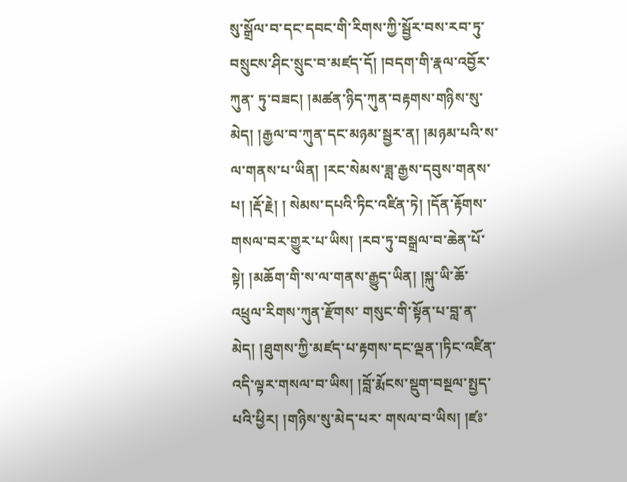སུ་སྒྲོལ་བ་དང་དབང་གི་རིགས་ཀྱི་སྦྱོར་བས་རབ་ཏུ་བསྲུངས་ཤིང་སྲུང་བ་མཛད་དོ། །བདག་གི་རྣལ་འབྱོར་ཀུན་ ཏུ་བཟང། །མཚན་ཉིད་ཀུན་བརྟགས་གཉིས་སུ་མེད། །རྒྱལ་བ་ཀུན་དང་མཉམ་སྦྱར་ན། །མཉམ་པའི་ས་ལ་གནས་པ་ཡིན། །རང་སེམས་ཟླ་རྒྱས་དབུས་གནས་པ། །རྡོ་རྗེ། ། སེམས་དཔའི་ཏིང་འཛིན་ཏེ། །དོན་རྟོགས་གསལ་བར་གྱུར་པ་ཡིས། །རབ་ཏུ་བསྒྲལ་བ་ཆེན་པོ་སྟེ། །མཆོག་གི་ས་ལ་གནས་རྒྱུད་ཡིན། །སྐུ་ཡི་ཆོ་འཕྲུལ་རིགས་ཀུན་རྫོགས་ གསུང་གི་སྟོན་པ་བླ་ན་མེད། །ཐུགས་ཀྱི་མཛད་པ་རྟགས་དང་ལྡན་།ཏིང་འཛིན་འདི་ལྟར་གསལ་བ་ཡིས། །བློ་རྨོངས་སྡུག་བསྔལ་སྤྱད་པའི་ཕྱིར། །གཉིས་སུ་མེད་པར་ གསལ་བ་ཡིས། །ཛཿ་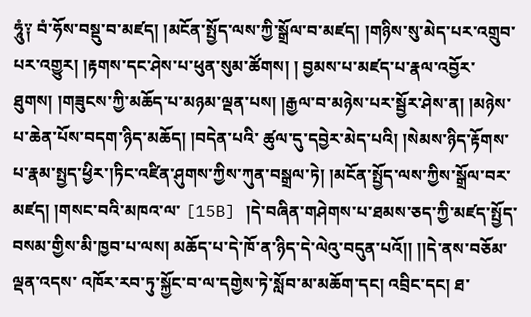ཧཱུཾ༑ བཾ་ཧོས་བསྡུ་བ་མཛད། །མངོན་སྤྱོད་ལས་ཀྱི་སྒྲོལ་བ་མཛད། །གཉིས་སུ་མེད་པར་འགྲུབ་པར་འགྱུར། །རྟགས་དང་ཤེས་པ་ཕུན་སུམ་ཚོགས། ། བྱམས་པ་མཛད་པ་རྣལ་འབྱོར་ཐུགས། །གཟུངས་ཀྱི་མཆོད་པ་མཉམ་ལྡན་པས། །རྒྱལ་བ་མཉེས་པར་སྦྱོར་ཤེས་ན། །མཉེས་པ་ཆེན་པོས་བདག་ཉིད་མཆོད། །བདེན་པའི་ ཚུལ་དུ་དབྱེར་མེད་པའི། །སེམས་ཉིད་རྟོགས་པ་རྣམ་སྤྱད་ཕྱིར་།ཏིང་འཛིན་ཤུགས་ཀྱིས་ཀུན་བསྒྲལ་ཏེ། །མངོན་སྤྱོད་ལས་ཀྱིས་སྒྲོལ་བར་མཛད། །གསང་བའི་མཁའ་ལ་ [15B] །དེ་བཞིན་གཤེགས་པ་ཐམས་ཅད་ཀྱི་མཛད་སྤྱོད་བསམ་གྱིས་མི་ཁྱབ་པ་ལས། མཆོད་པ་དེ་ཁོ་ན་ཉིད་དེ་ལེའུ་བདུན་པའོ།། །།དེ་ནས་བཅོམ་ལྡན་འདས་ འཁོར་རབ་ཏུ་སྐྱོང་བ་ལ་དགྱེས་ཏེ་སློབ་མ་མཆོག་དང། འབྲིང་དང། ཐ་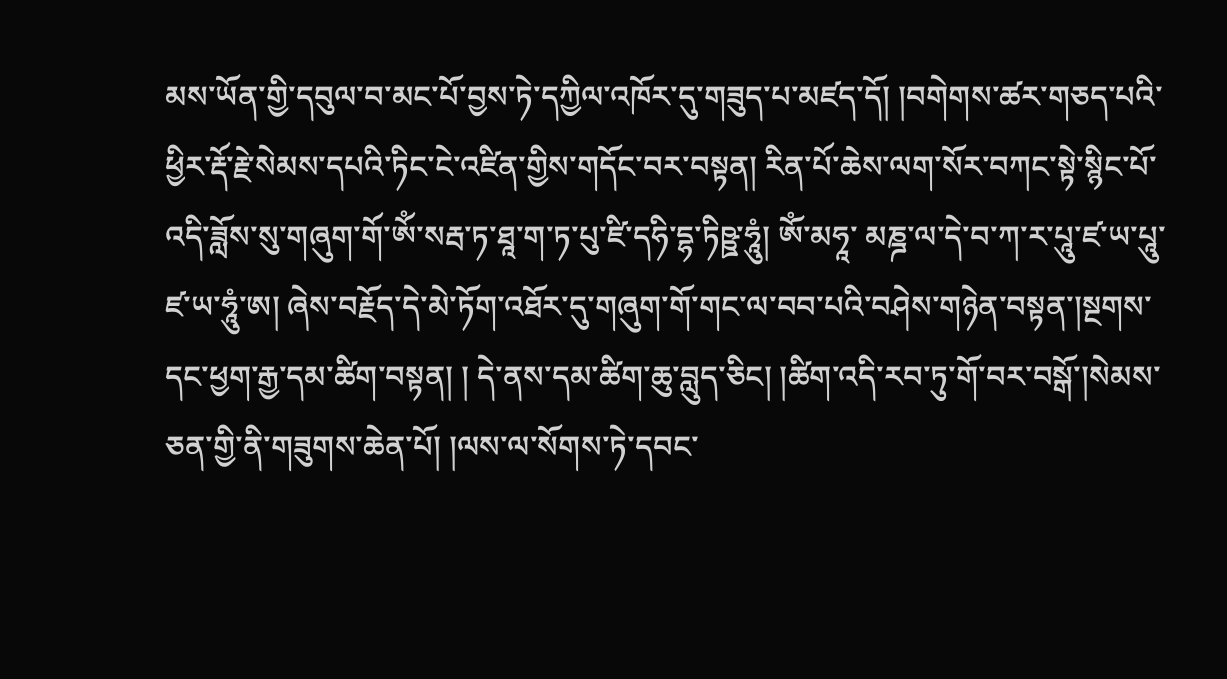མས་ཡོན་གྱི་དབུལ་བ་མང་པོ་བྱས་ཏེ་དཀྱིལ་འཁོར་དུ་གཟུད་པ་མཛད་དོ། །བགེགས་ཚར་གཅད་པའི་ ཕྱིར་རྡོ་རྗེ་སེམས་དཔའི་ཏིང་ངེ་འཛིན་གྱིས་གདོང་བར་བསྟན། རིན་པོ་ཆེས་ལག་སོར་བཀང་སྟེ་སྙིང་པོ་འདི་ཟློས་སུ་གཞུག་གོ་ཨོཾ་སརྦ་ཏ་ཐཱ་ག་ཏ་པུ་ཛི་དཧི་དྷ་ཏིཥྛ་ཧཱུཾ། ཨོཾ་མཧཱ་ མཎྜ་ལ་དེ་བ་ཀ་ར་པཱུ་ཛ་ཡ་པཱུ་ཛ་ཡ་ཧཱུཾ་ཨ། ཞེས་བརྗོད་དེ་མེ་ཏོག་འཐོར་དུ་གཞུག་གོ་གང་ལ་བབ་པའི་བཤེས་གཉེན་བསྟན་།སྔགས་དང་ཕྱག་རྒྱ་དམ་ཚིག་བསྟན། ། དེ་ནས་དམ་ཚིག་ཆུ་བླུད་ཅིང། །ཚིག་འདི་རབ་ཏུ་གོ་བར་བསྒོ་།སེམས་ཅན་གྱི་ནི་གཟུགས་ཆེན་པོ། །ལས་ལ་སོགས་ཏེ་དབང་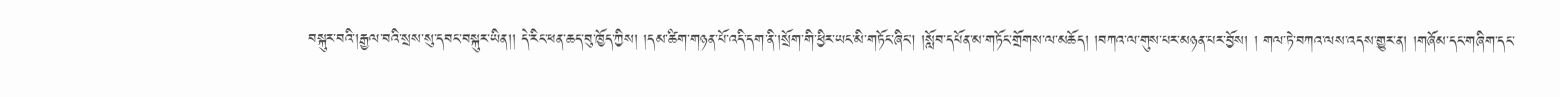བསྐུར་བའི་།རྒྱལ་བའི་སྲས་སུ་དབང་བསྐུར་ཡིན།། དེ་རིང་ཕན་ཆད་བུ་ཁྱོད་ཀྱིས། །དམ་ཚིག་གཉན་པོ་འདི་དག་ནི་།སྲོག་གི་ཕྱིར་ཡང་མི་གཏོང་ཞིང། །སློབ་དཔོན་མ་གཏོང་གྲོགས་ལ་མཆོད། །བཀའ་ལ་གུས་པར་མཉན་པར་བྱོས། ། གལ་ཏེ་བཀའ་ལས་འདས་གྱུར་ན། །གཞོམ་དང་གཞིག་དང་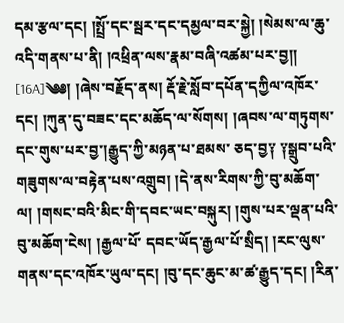དམ་རྩལ་དང། །སྤྲོ་དང་སྦར་དང་དམྱལ་བར་སྐྱེ། །སེམས་ལ་ཆུ་འདི་གནས་པ་ནི། །འཕྲིན་ལས་རྣམ་བཞི་འཚམ་པར་བྱ།། [16A]༄༅། །ཞེས་བརྗོད་ནས། རྡོ་རྗེ་སློབ་དཔོན་དཀྱིལ་འཁོར་དང། །ཀུན་དུ་བཟང་དང་མཆོད་ལ་སོགས། །ཞབས་ལ་གཏུགས་དང་གུས་པར་བྱ་།རྒྱུད་ཀྱི་མཉན་པ་ཐམས་ ཅད་བྱ༑ ༑སྒྲུབ་པའི་གཟུགས་ལ་བརྟེན་པས་འགྲུབ། །དེ་ནས་རིགས་ཀྱི་བུ་མཆོག་ལ། །གསང་བའི་མིང་གི་དབང་ཡང་བསྐུར། །གུས་པར་ལྡན་པའི་བུ་མཆོག་ངེས། །རྒྱལ་པོ་ དབང་ཡོད་རྒྱལ་པོ་སྲིད། །རང་ལུས་གནས་དང་འཁོར་ཡུལ་དང། །བུ་དང་ཆུང་མ་ཚ་རྒྱུད་དང། །རིན་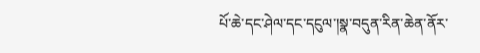པོ་ཆེ་དང་ཤེལ་དང་དངུལ་།སྣ་བདུན་རིན་ཆེན་ནོར་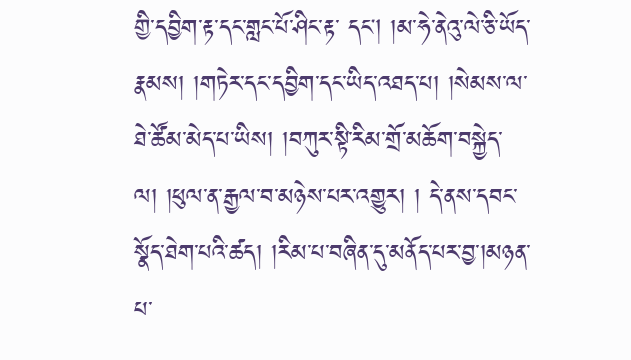གྱི་དབྱིག་རྟ་དང་གླང་པོ་ཤིང་རྟ་ དང། །མ་ཧེ་ནེའུ་ལེ་ཅི་ཡོད་རྣམས། །གཏེར་དང་དབྱིག་དང་ཡིད་འཐད་པ། །སེམས་ལ་ཐེ་ཚོམ་མེད་པ་ཡིས། །བཀུར་སྟི་རིམ་གྲོ་མཆོག་བསྐྱེད་ལ། །ཕུལ་ན་རྒྱལ་བ་མཉེས་པར་འགྱུར། ། དེ་ནས་དབང་སྣོད་ཐེག་པའི་ཚད། །རིམ་པ་བཞིན་དུ་མནོད་པར་བྱ་།མཉན་པ་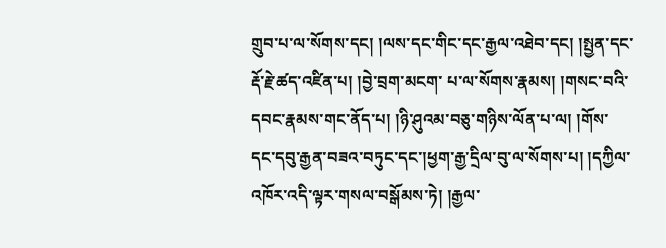གྲུབ་པ་ལ་སོགས་དང། །ལས་དང་གིང་དང་རྒྱལ་འཐེབ་དང། །སྤྱན་དང་རྡོ་རྗེ་ཚད་འཛིན་པ། །བྱེ་བྲག་མངག་ པ་ལ་སོགས་རྣམས། །གསང་བའི་དབང་རྣམས་གང་ནོད་པ། །ཉི་ཤུའམ་བཅུ་གཉིས་ལོན་པ་ལ། །གོས་དང་དབུ་རྒྱན་བཟའ་བཏུང་དང་།ཕྱག་རྒྱ་དྲིལ་བུ་ལ་སོགས་པ། །དཀྱིལ་ འཁོར་འདི་ལྟར་གསལ་བསྒོམས་ཏེ། །རྒྱལ་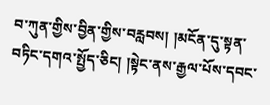བ་ཀུན་གྱིས་བྱིན་གྱིས་བརླབས། །མངོན་དུ་སྟན་བཏིང་དགའ་སྤྱོད་ཅིང། །སྟེང་ནས་རྒྱལ་པོས་དབང་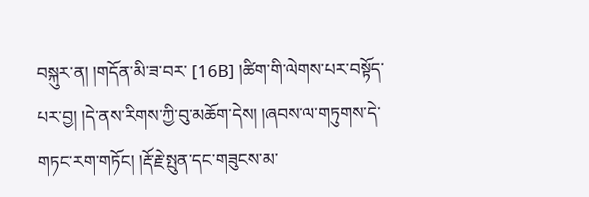བསྐུར་ན། །གདོན་མི་ཟ་བར་ [16B] །ཚིག་གི་ལེགས་པར་བསྟོད་པར་བྱ། །དེ་ནས་རིགས་ཀྱི་བུ་མཆོག་དེས། །ཞབས་ལ་གཏུགས་དེ་གཏང་རག་གཏོང། །རྡོ་རྗེ་སྤུན་དང་གཟུངས་མ་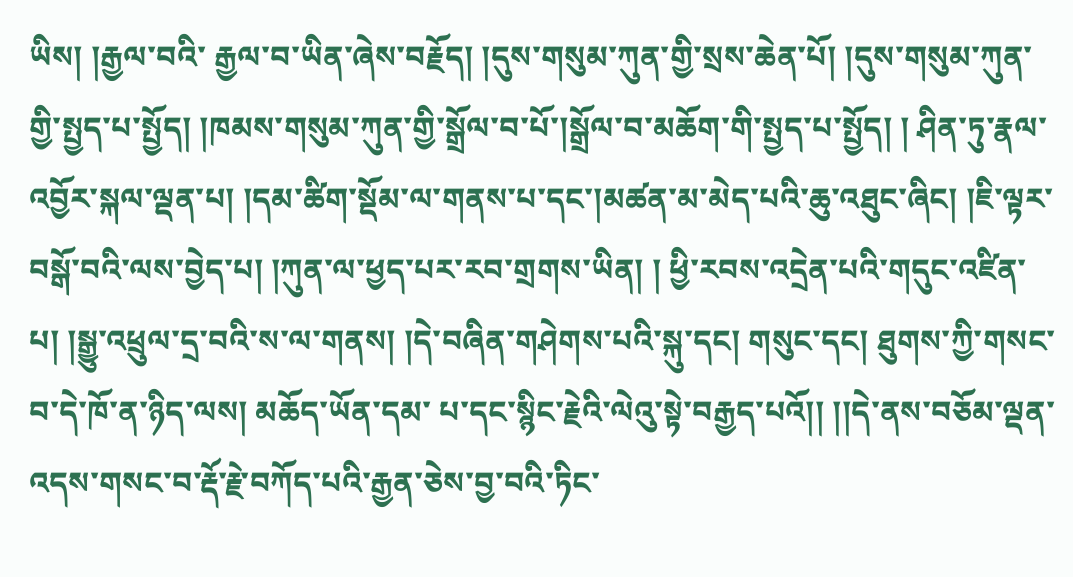ཡིས། །རྒྱལ་བའི་ རྒྱལ་བ་ཡིན་ཞེས་བརྗོད། །དུས་གསུམ་ཀུན་གྱི་སྲས་ཆེན་པོ། །དུས་གསུམ་ཀུན་གྱི་སྤྱད་པ་སྤྱོད། །ཁམས་གསུམ་ཀུན་གྱི་སྒྲོལ་བ་པོ་།སྒྲོལ་བ་མཆོག་གི་སྤྱད་པ་སྤྱོད། ། ཤིན་ཏུ་རྣལ་འབྱོར་སྐལ་ལྡན་པ། །དམ་ཚིག་སྡོམ་ལ་གནས་པ་དང་།མཚན་མ་མེད་པའི་ཆུ་འཐུང་ཞིང། །ཇི་ལྟར་བསྒོ་བའི་ལས་བྱེད་པ། །ཀུན་ལ་ཕྱད་པར་རབ་གྲགས་ཡིན། ། ཕྱི་རབས་འདྲེན་པའི་གདུང་འཛིན་པ། །སྒྱུ་འཕྲུལ་དྲ་བའི་ས་ལ་གནས། །དེ་བཞིན་གཤེགས་པའི་སྐུ་དང། གསུང་དང། ཐུགས་ཀྱི་གསང་བ་དེ་ཁོ་ན་ཉིད་ལས། མཆོད་ཡོན་དམ་ པ་དང་སྙིང་རྗེའི་ལེའུ་སྟེ་བརྒྱད་པའོ།། །།དེ་ནས་བཅོམ་ལྡན་འདས་གསང་བ་རྡོ་རྗེ་བཀོད་པའི་རྒྱན་ཅེས་བྱ་བའི་ཏིང་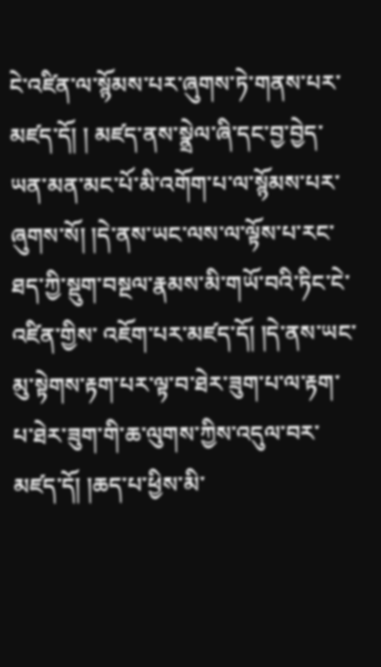ངེ་འཛིན་ལ་སྙོམས་པར་ཞུགས་ཏེ་གནས་པར་མཛད་དོ། ། མཛད་ནས་སྣྲེལ་ཞི་དང་བྱ་བྱེད་ཡན་མན་མང་པོ་མི་འགོག་པ་ལ་སྙོམས་པར་ཞུགས་སོ། །དེ་ནས་ཡང་ལས་ལ་ལྟོས་པ་རང་ཐད་ཀྱི་སྡུག་བསྔལ་རྣམས་མི་གཡོ་བའི་ཏིང་ངེ་འཛིན་གྱིས་ འཇོག་པར་མཛད་དོ། །དེ་ནས་ཡང་མུ་སྟེགས་རྟག་པར་ལྟ་བ་ཐེར་ཟུག་པ་ལ་རྟག་པ་ཐེར་ཟུག་གི་ཆ་ལུགས་ཀྱིས་འདུལ་བར་མཛད་དོ། །ཆད་པ་ཕྱིས་མི་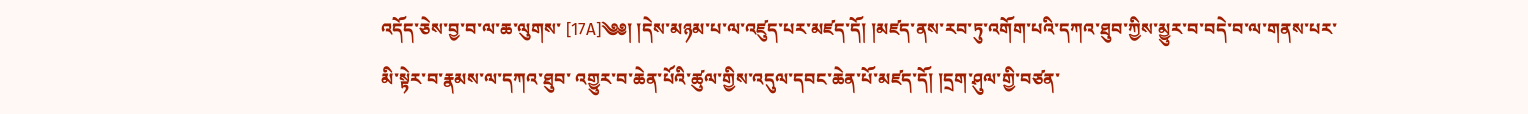འདོད་ཅེས་བྱ་བ་ལ་ཆ་ལུགས་ [17A]༄༅། །དེས་མཉམ་པ་ལ་འཛུད་པར་མཛད་དོ། །མཛད་ནས་རབ་ཏུ་འགོག་པའི་དཀའ་ཐུབ་ཀྱིས་མྱུར་བ་བདེ་བ་ལ་གནས་པར་མི་སྟེར་བ་རྣམས་ལ་དཀའ་ཐུབ་ འགྱུར་བ་ཆེན་པོའི་ཚུལ་གྱིས་འདུལ་དབང་ཆེན་པོ་མཛད་དོ། །དྲག་ཤུལ་གྱི་བཙན་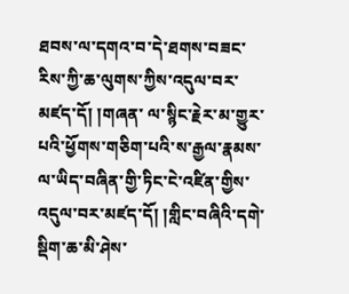ཐབས་ལ་དགའ་བ་དེ་ཐགས་བཟང་རིས་ཀྱི་ཆ་ལུགས་ཀྱིས་འདུལ་བར་མཛད་དོ། །གཞན་ ལ་སྙིང་རྗེར་མ་གྱུར་པའི་ཕྱོགས་གཅིག་པའི་ས་རྒྱལ་རྣམས་ལ་ཡིད་བཞིན་གྱི་ཏིང་ངེ་འཛིན་གྱིས་འདུལ་བར་མཛད་དོ། །གླིང་བཞིའི་དགེ་སྡིག་ཆ་མི་ཤེས་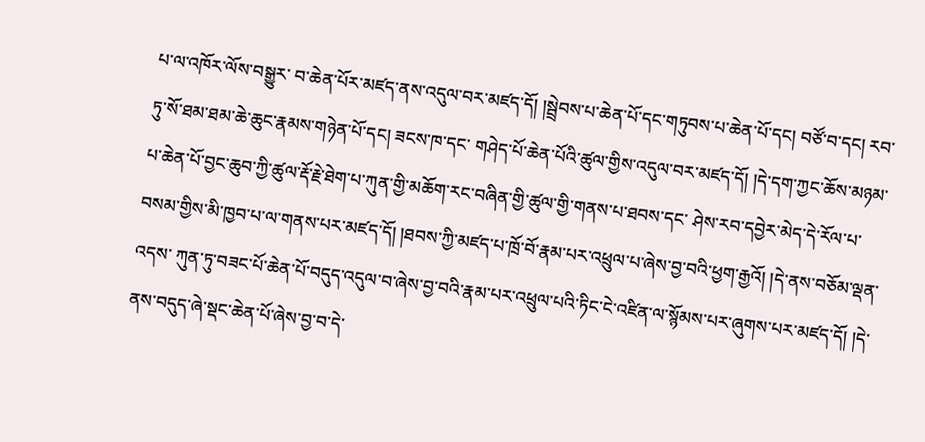པ་ལ་འཁོར་ལོས་བསྒྱུར་ བ་ཆེན་པོར་མཛད་ནས་འདུལ་བར་མཛད་དོ། །སྦྲེབས་པ་ཆེན་པོ་དང་གཏུབས་པ་ཆེན་པོ་དང། བཙོ་བ་དང། རབ་ཏུ་སོ་ཐམ་ཐམ་ཆེ་ཆུང་རྣམས་གཉེན་པོ་དང། ཟངས་ཁ་དང་ གཤེད་པོ་ཆེན་པོའི་ཚུལ་གྱིས་འདུལ་བར་མཛད་དོ། །དེ་དག་ཀྱང་ཆོས་མཉམ་པ་ཆེན་པོ་བྱང་ཆུབ་ཀྱི་ཚུལ་རྡོ་རྗེ་ཐེག་པ་ཀུན་གྱི་མཆོག་རང་བཞིན་གྱི་ཚུལ་གྱི་གནས་པ་ཐབས་དང་ ཤེས་རབ་དབྱེར་མེད་དེ་རོལ་པ་བསམ་གྱིས་མི་ཁྱབ་པ་ལ་གནས་པར་མཛད་དོ། །ཐབས་ཀྱི་མཛད་པ་ཁྲོ་བོ་རྣམ་པར་འཕྲུལ་པ་ཞེས་བྱ་བའི་ཕྱག་རྒྱའོ། །དེ་ནས་བཅོམ་ལྡན་འདས་ ཀུན་ཏུ་བཟང་པོ་ཆེན་པོ་བདུད་འདུལ་བ་ཞེས་བྱ་བའི་རྣམ་པར་འཕྲུལ་པའི་ཏིང་ངེ་འཛིན་ལ་སྙོམས་པར་ཞུགས་པར་མཛད་དོ། །དེ་ནས་བདུད་ཞེ་སྡང་ཆེན་པོ་ཞེས་བྱ་བ་དེ་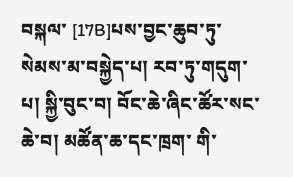བསྐལ་ [17B]པས་བྱང་ཆུབ་ཏུ་སེམས་མ་བསྐྱེད་པ། རབ་ཏུ་གདུག་པ། སྐྱི་བུང་བ། བོང་ཆེ་ཞིང་ཚོར་སང་ཆེ་བ། མཚོན་ཆ་དང་ཁྲག་ གི་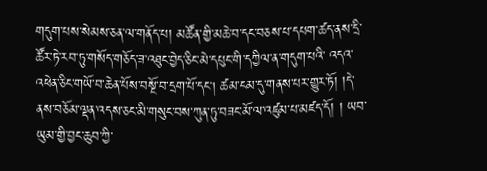གདུག་པས་སེམས་ཅན་ལ་གནོད་པ། མཚོན་གྱི་མཆེ་བ་དང་བཅས་པ་དཔག་ཚད་ནས་དྲི་ཚོར་ཏེ་རབ་ཏུ་གསོད་གཅོད་ཟ་འཐུང་བྱེད་ཅིང་མེ་དཔུང་གི་དཀྱིལ་ན་གདུག་པའི་ འདའ་འཕེན་ཅིང་གཡོ་བ་ཆེན་པོས་བསྔོ་བ་དྲག་པོ་དང། ཚམ་ངམ་དུ་གནས་པར་གྱུར་ཏོ། །དེ་ནས་བཅོམ་ལྡན་འདས་ཅང་མི་གསུང་བས་ཀུན་ཏུ་བཟང་མོ་ལ་འཛུམ་པ་མཛད་དོ། ། ཡབ་ཡུམ་གྱི་བྱང་ཆུབ་ཀྱི་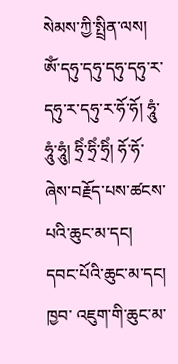སེམས་ཀྱི་སྤྲིན་ལས། ཨོཾ་དཧུ་དཧུ་དཧུ་དཧུ་ར་དཧུ་ར་དཧུ་ར་ཧོ་ཧོ། ཧཱུཾ་ཧཱུཾ་ཧཱུཾ། ཧྲིཾ་ཧྲིཾ་ཧྲིཾ། ཧོ་ཧོ་ཞེས་བརྗོད་པས་ཚངས་པའི་ཆུང་མ་དང། དབང་པོའི་ཆུང་མ་དང། ཁྱབ་ འཇུག་གི་ཆུང་མ་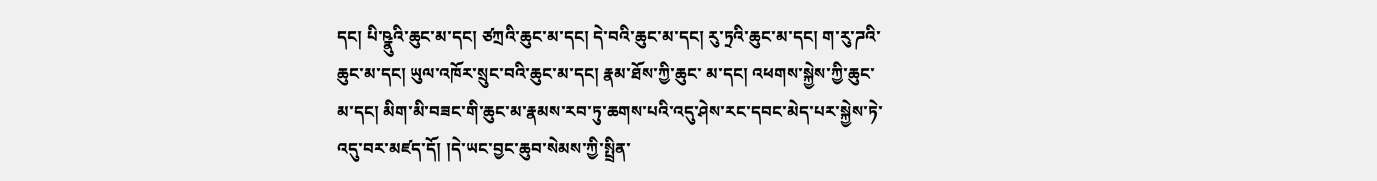དང། པི་ཥྣུའི་ཆུང་མ་དང། ཙཀྲའི་ཆུང་མ་དང། དེ་བའི་ཆུང་མ་དང། རུ་ཏྲའི་ཆུང་མ་དང། ག་རུ་ཌའི་ཆུང་མ་དང། ཡུལ་འཁོར་སྲུང་བའི་ཆུང་མ་དང། རྣམ་ཐོས་ཀྱི་ཆུང་ མ་དང། འཕགས་སྐྱེས་ཀྱི་ཆུང་མ་དང། མིག་མི་བཟང་གི་ཆུང་མ་རྣམས་རབ་ཏུ་ཆགས་པའི་འདུ་ཤེས་རང་དབང་མེད་པར་སྐྱེས་ཏེ་འདུ་བར་མཛད་དོ། །དེ་ཡང་བྱང་ཆུབ་སེམས་ཀྱི་སྤྲིན་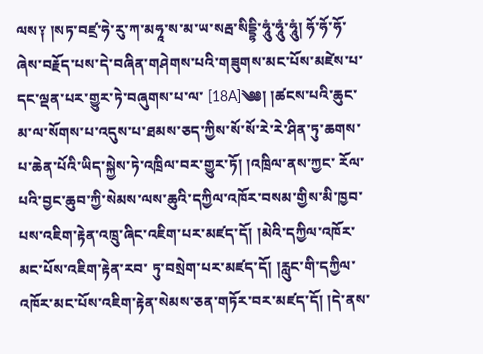ལས༑ །སཏ་བཛྲ་ཧེ་རུ་ཀ་མཧཱ་ས་མ་ཡ་སརྦ་སིདྡྷི་ཧཱུཾ་ཧཱུཾ་ཧཱུཾ། ཧོ་ཧོ་ཧོ་ཞེས་བརྗོད་པས་དེ་བཞིན་གཤེགས་པའི་གཟུགས་མང་པོས་མཛེས་པ་དང་ལྡན་པར་གྱུར་ཏེ་བཞུགས་པ་ལ་ [18A]༄༅། །ཚངས་པའི་ཆུང་མ་ལ་སོགས་པ་འདུས་པ་ཐམས་ཅད་ཀྱིས་སོ་སོ་རེ་རེ་ཤིན་ཏུ་ཆགས་པ་ཆེན་པོའི་ཡིད་སྐྱེས་ཏེ་འཁྲིལ་བར་གྱུར་ཏོ། །འཁྲིལ་ནས་ཀྱང་ རོལ་པའི་བྱང་ཆུབ་ཀྱི་སེམས་ལས་ཆུའི་དཀྱིལ་འཁོར་བསམ་གྱིས་མི་ཁྱབ་པས་འཇིག་རྟེན་འཁྲུ་ཞིང་འཇིག་པར་མཛད་དོ། །མེའི་དཀྱིལ་འཁོར་མང་པོས་འཇིག་རྟེན་རབ་ ཏུ་བསྲེག་པར་མཛད་དོ། །རླུང་གི་དཀྱིལ་འཁོར་མང་པོས་འཇིག་རྟེན་སེམས་ཅན་གཏོར་བར་མཛད་དོ། །དེ་ནས་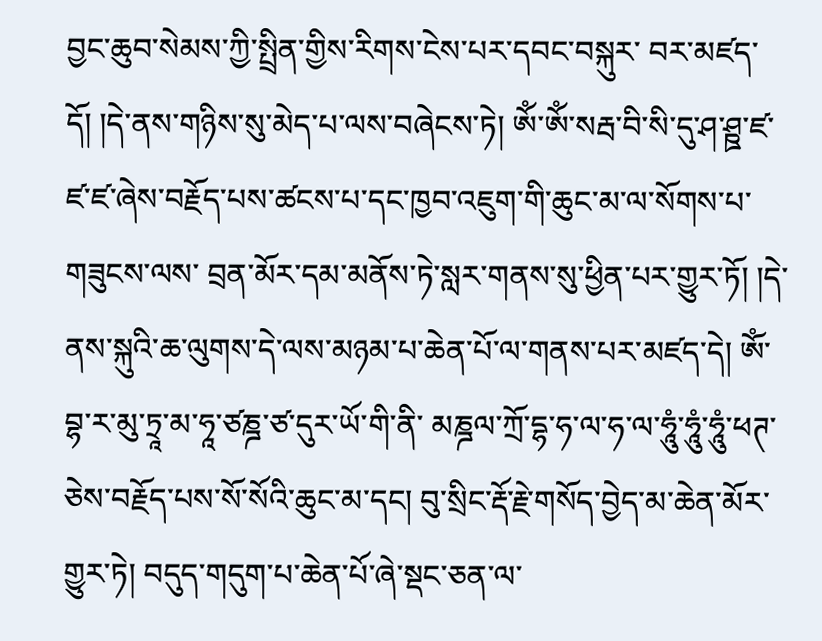བྱང་ཆུབ་སེམས་ཀྱི་སྤྲིན་གྱིས་རིགས་ངེས་པར་དབང་བསྐུར་ བར་མཛད་དོ། །དེ་ནས་གཉིས་སུ་མེད་པ་ལས་བཞེངས་ཏེ། ཨོཾ་ཨོཾ་སརྦ་བི་སི་དུ་ཤ་ཤྛ་ཛ་ཛ་ཛ་ཞེས་བརྗོད་པས་ཚངས་པ་དང་ཁྱབ་འཇུག་གི་ཆུང་མ་ལ་སོགས་པ་གཟུངས་ལས་ བྲན་མོར་དམ་མནོས་ཏེ་སླར་གནས་སུ་ཕྱིན་པར་གྱུར་ཏོ། །དེ་ནས་སྐུའི་ཆ་ལུགས་དེ་ལས་མཉམ་པ་ཆེན་པོ་ལ་གནས་པར་མཛད་དེ། ཨོཾ་བྷ་ར་མུ་ཏྲཱ་མ་ཧཱ་ཙཎྜ་ཙ་དུར་ཡོ་གི་ནི་ མཎྜལ་ཀྲོ་དྷ་ཧ་ལ་ཧ་ལ་ཧཱུཾ་ཧཱུཾ་ཧཱུཾ་ཕཊ་ཅེས་བརྗོད་པས་སོ་སོའི་ཆུང་མ་དང། བུ་སྲིང་རྡོ་རྗེ་གསོད་བྱེད་མ་ཆེན་མོར་གྱུར་ཏེ། བདུད་གདུག་པ་ཆེན་པོ་ཞེ་སྡང་ཅན་ལ་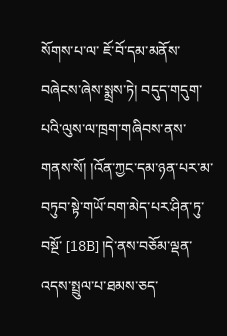སོགས་པ་ལ་ ཇོ་བོ་དམ་མནོས་བཞེངས་ཞེས་སྨྲས་ཏེ། བདུད་གདུག་པའི་ལུས་ལ་ཁྲག་གཞིབས་ནས་གནས་སོ། །འོན་ཀྱང་དམ་ཉན་པར་མ་བཏུབ་སྟེ་གཡོ་བག་མེད་པར་ཤིན་ཏུ་བསྔོ་ [18B] །དེ་ནས་བཅོམ་ལྡན་འདས་སྤྲུལ་པ་ཐམས་ཅད་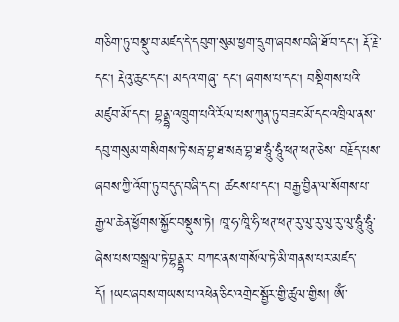གཅིག་ཏུ་བསྡུ་བ་མཛད་དེ་དབུག་སུམ་ཕྱག་དྲུག་ཞབས་བཞི་ཐོ་བ་དང། རྡོ་རྗེ་དང། རྡེའུ་ཆུང་དང། མདའ་གཞུ་ དང། ཞགས་པ་དང། བསྡིགས་པའི་མཛུབ་མོ་དང། བྷནྡྷ་འཁྲུག་པའི་རོལ་པས་ཀུན་ཏུ་བཟང་མོ་དང་འཁྲིལ་ནས་དབུ་གསུམ་གསིགས་ཏེ་སརྦ་བྷ་ཐ་སརྦ་བྷ་ཐ་ཧཱུཾ་ཧཱུཾ་ཕཊ་ཕཊ་ཅེས་ བརྗོད་པས་ཞབས་ཀྱི་འོག་ཏུ་བདུད་བཞི་དང། ཚངས་པ་དང། བརྒྱ་བྱིན་ལ་སོགས་པ་རྒྱལ་ཆེན་ཕྱོགས་སྐྱོང་བསྡུས་ཏེ། ཁཱ་ཧ་ཁཱི་ཧི་ཕཊ་ཕཊ་རུ་ལུ་རུ་ལུ་རུ་ལུ་ཧཱུཾ་ཧཱུཾ་ཞེས་པས་བསྒྲལ་ཏེ་བྷནྡྷར་ བཀང་ནས་གསོལ་ཏེ་མི་གནས་པར་མཛད་དོ། །ཡང་ཞབས་གཡས་པ་འཕེན་ཅིང་འགྲེང་སྦྱོར་གྱི་ཚུལ་གྱིས། ཨོཾ་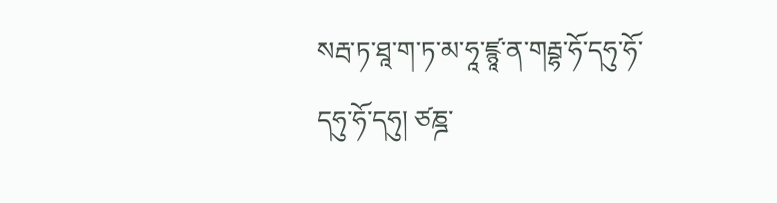སརྦ་ཏ་ཐཱ་ག་ཏ་མ་ཧཱ་ཛྙཱ་ན་གརྦྷ་ཧོ་དཧུ་ཧོ་དཧུ་ཧོ་དཧུ། ཙཎྜ་